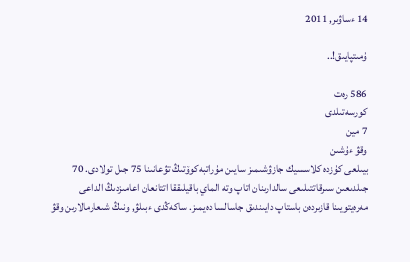14 ءساۋىر, 2011

ۇمىتپايىق!..

586 رەت
كورسەتىلدى
7 مين
وقۋ ءۇشىن
بيىلعى كۇزدە كلاسسيك جازۋشىمىز سايىن مۇراتبەكوۆتىڭ تۋعانىنا 75 جىل تولادى. 70 جىلدىعىن سىرقاتتىلىعى سالدارىنان اتاپ وتە الماي باقيلىققا اتتانعان اعامىزدىڭ الداعى مەرەيتويىنا قازىردەن باستاپ دايىندىق جاسالسا دەيمىز. ساكەڭدى ءبىلۋ, ونىڭ شىعارمالارىن وقۋ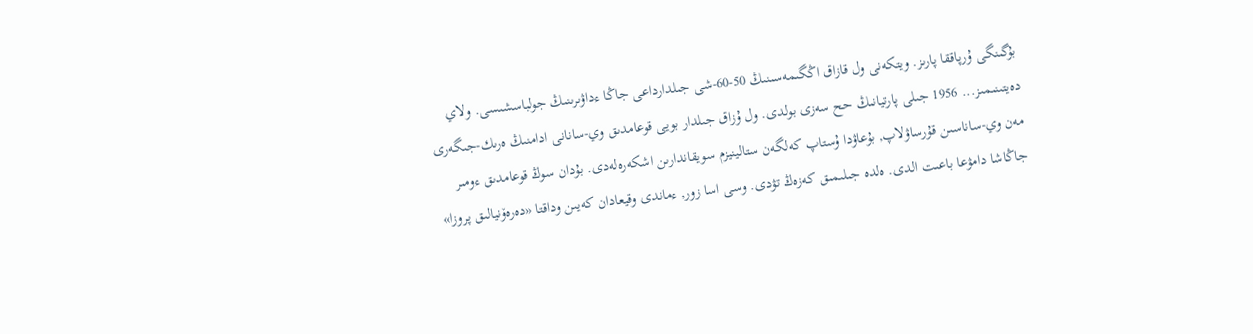بۇگىنگى ۇرپاققا پارىز. ويتكەنى ول قازاق اڭگىمەسىنىڭ 50-60-شى جىلدارداعى جاڭا ءداۋىرىنىڭ جولباسشىسى. ولاي دەيتىنىمىز... 1956 جىلى پارتيانىڭ حح سەزى بولدى. ول ۇزاق جىلدار بويى قوعامدىق وي-سانانى ادامنىڭ ەرىك-جىگەرى مەن وي-ساناسىن قۇرساۋلاپ, بۇعاۋدا ۇستاپ كەلگەن ستالينيزم سويقاندارىن اشكەرەلەدى. بۇدان سوڭ قوعامدىق ءومىر جاڭاشا دامۋعا باعىت الدى. ەلدە جىلىمىق كەزەڭ تۋدى. وسى اسا زور, ءماندى وقيعادان كەيىن وداقتا «دەرەۆنيالىق پروزا»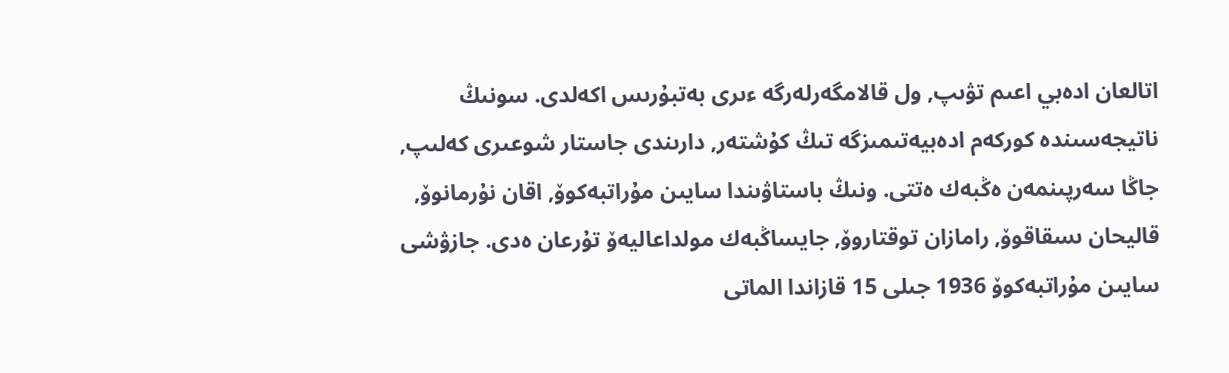اتالعان ادەبي اعىم تۋىپ, ول قالامگەرلەرگە ءىرى بەتبۇرىس اكەلدى. سونىڭ ناتيجەسىندە كوركەم ادەبيەتىمىزگە تىڭ كۇشتەر, دارىندى جاستار شوعىرى كەلىپ, جاڭا سەرپىنمەن ەڭبەك ەتتى. ونىڭ باستاۋىندا سايىن مۇراتبەكوۆ, اقان نۇرمانوۆ, قاليحان ىسقاقوۆ, رامازان توقتاروۆ, جايساڭبەك مولداعاليەۆ تۇرعان ەدى. جازۋشى سايىن مۇراتبەكوۆ 1936 جىلى 15 قازاندا الماتى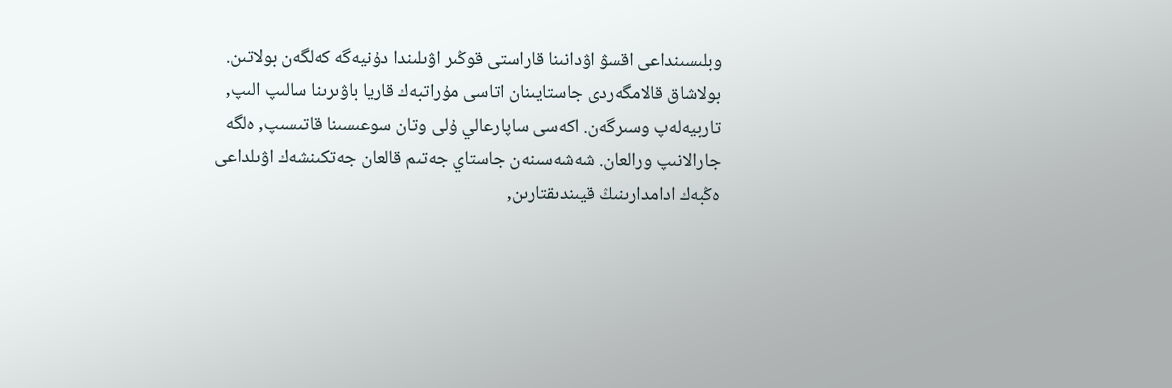وبلىسىنداعى اقسۋ اۋدانىنا قاراستى قوڭىر اۋىلىندا دۇنيەگە كەلگەن بولاتىن. بولاشاق قالامگەردى جاستايىنان اتاسى مۇراتبەك قاريا باۋىرىنا سالىپ الىپ, تاربيەلەپ وسىرگەن. اكەسى ساپارعالي ۇلى وتان سوعىسىنا قاتىسىپ, ەلگە جارالانىپ ورالعان. شەشەسىنەن جاستاي جەتىم قالعان جەتكىنشەك اۋىلداعى ەڭبەك ادامدارىنىڭ قيىندىقتارىن,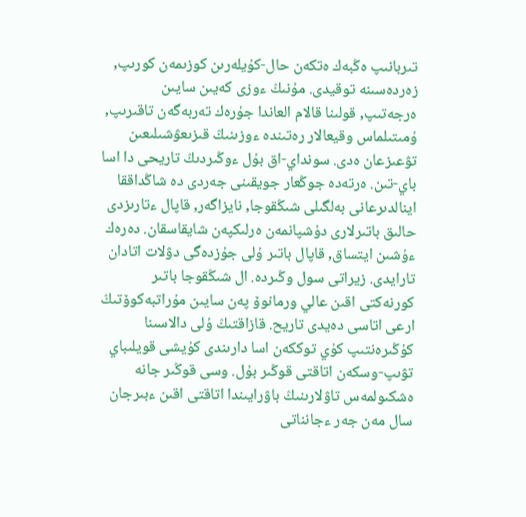تىربانىپ ەڭبەك ەتكەن حال-كۇيلەرىن كوزىمەن كورىپ, زەردەسىنە توقيدى. مۇنىڭ ءوزى كەيىن سايىن ەرجەتىپ, قولىنا قالام العاندا جۇرەك تەربەگەن تاقىرىپ, ۇمىتىلماس وقيعالار رەتىندە ءوزىنىڭ قىزىعۋشىلىعىن تۋعىزعان ەدى. سونداي-اق بۇل ءوڭىردىڭ تاريحى دا اسا باي-تىن. ەرتەدە جوڭعار جويقىنى جەردى دە شاڭداققا اينالدىرعانى بەلگىلى شىڭقوجا, نايزاگەر, قاپال ءتارىزدى حالىق باتىرلارى دۇشپانمەن ەرلىكپەن شايقاسقان. دەرەك ءۇشىن ايتساق, قاپال باتىر ۇلى جۇزدەگى دۋلات اتادان تارايدى. زيراتى سول وڭىردە. ال شىڭقوجا باتىر كورنەكتى اقىن عالي ورمانوۆ پەن سايىن مۇراتبەكوۆتىڭ ارعى اتاسى دەيدى تاريح. قازاقتىڭ ۇلى دالاسىنا كۇڭىرەنتىپ كۇي توككەن اسا دارىندى كۇيشى قويلىباي تۋىپ-وسكەن اتاقتى قوڭىر بۇل. وسى قوڭىر جانە ەشكىولمەس تاۋلارىنىڭ باۋرايىندا اتاقتى اقىن ءبىرجان سال مەن جەر ءجانناتى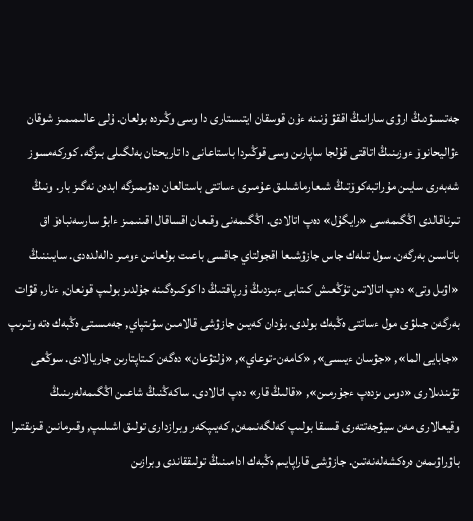جەتىسۋدىڭ ارۋى سارانىڭ اققۋ ۇنىنە ءۇن قوسقان ايتىستارى دا وسى وڭىردە بولعان. ۇلى عالىمىمىز شوقان ءۋاليحانوۆ ءوزىنىڭ اتاقتى قۇلجا ساپارىن وسى قوڭىردا باستاعانى دا تاريحتان بەلگىلى بىزگە. كوركەمسوز شەبەرى سايىن مۇراتبەكوۆتىڭ شىعارماشىلىق عۇمىرى ءساتتى باستالعان دەۋىمىزگە ابدەن نەگىز بار. ونىڭ تىرناقالدى اڭگىمەسى «رايگۇل» دەپ اتالادى. اڭگىمەنى وقىعان اقساقال اقىنىمىز ءابۋ سارسەنباەۆ اق باتاسىن بەرگەن. سول تىلەك جاس جازۋشىعا اقجولتاي جاقسى باعىت بولعانىن ءومىر دالەلدەدى. سايىننىڭ «اۋىل وتى» دەپ اتالاتىن تۇڭعىش كىتابى ءبىزدىڭ ۇرپاقتىڭ دا كوكىرەگىنە جۇلدىز بولىپ قونعان, ءنار, قۋات بەرگەن جىلۋى مول ءساتتى ەڭبەك بولدى. بۇدان كەيىن جازۋشى قالامىن سۋىتپاي, جەمىستى ەڭبەك ەتە وتىرىپ «جابايى الما», «جۋسان ءيىسى», «كامەن-توعاي», «ۇلتۋعان» دەگەن كىتاپتارىن جاريالادى. سوڭعى تۋىندىلارى «دوس ىزدەپ ءجۇرمىن», «قالىڭ قار» دەپ اتالادى. ساكەڭنىڭ شاعىن اڭگىمەلەرىنىڭ وقيعالارى مەن سيۋجەتتەرى قىسقا بولىپ كەلگەنىمەن, كەيىپكەر وبرازدارى تولىق اشىلىپ, وقىرمانىن قىزىقتىرا باۋراۋىمەن ەرەكشەلەنەتىن. جازۋشى قاراپايىم ەڭبەك ادامىنىڭ تولىققاندى وبرازىن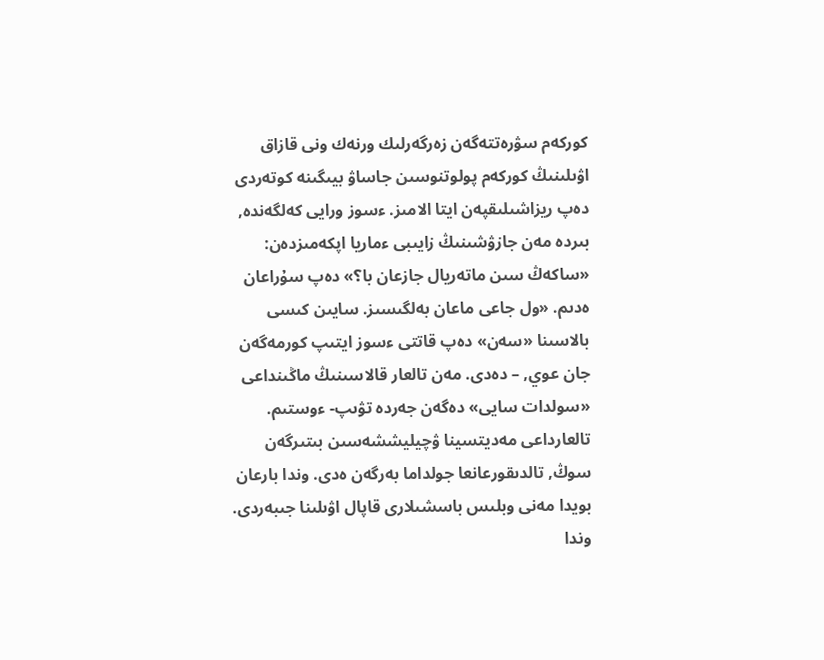كوركەم سۋرەتتەگەن زەرگەرلىك ورنەك ونى قازاق اۋىلىنىڭ كوركەم پولوتنوسىن جاساۋ بيىگىنە كوتەردى دەپ ريزاشىلىقپەن ايتا الامىز. ءسوز ورايى كەلگەندە, بىردە مەن جازۋشىنىڭ زايىبى ءماريا اپكەمىزدەن: «ساكەڭ سىن ماتەريال جازعان با؟» دەپ سۇراعان ەدىم. «ول جاعى ماعان بەلگىسىز. سايىن كىسى بالاسىنا «سەن» دەپ قاتتى ءسوز ايتىپ كورمەگەن جان عوي, – دەدى. مەن تالعار قالاسىنىڭ ماڭىنداعى «سولدات سايى» دەگەن جەردە تۋىپ- ءوستىم. تالعارداعى مەديتسينا ۋچيليششەسىن بىتىرگەن سوڭ, تالدىقورعانعا جولداما بەرگەن ەدى. وندا بارعان بويدا مەنى وبلىس باسشىلارى قاپال اۋىلىنا جىبەردى. وندا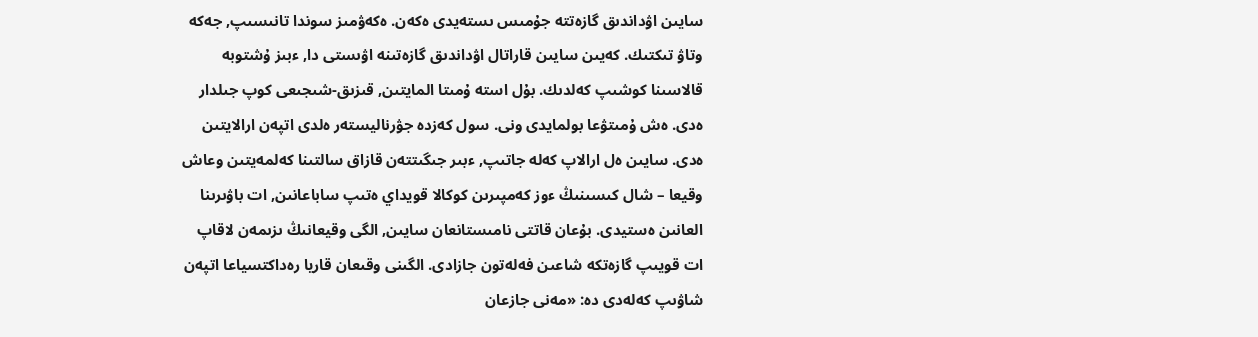سايىن اۋداندىق گازەتتە جۇمىس ىستەيدى ەكەن. ەكەۋمىز سوندا تانىسىپ, جەكە وتاۋ تىكتىك. كەيىن سايىن قاراتال اۋداندىق گازەتىنە اۋىستى دا, ءبىز ۇشتوبە قالاسىنا كوشىپ كەلدىك. بۇل استە ۇمىتا المايتىن, قىزىق-شىجىعى كوپ جىلدار ەدى. ەش ۇمىتۋعا بولمايدى ونى. سول كەزدە جۋرناليستەر ەلدى اتپەن ارالايتىن ەدى. سايىن ەل ارالاپ كەلە جاتىپ, ءبىر جىگىتتەن قازاق سالتىنا كەلمەيتىن وعاش وقيعا – شال كىسىنىڭ ءوز كەمپىرىن كوكالا قويداي ەتىپ ساباعانىن, ات باۋىرىنا العانىن ەستيدى. بۇعان قاتتى نامىستانعان سايىن, الگى وقيعانىڭ ىزىمەن لاقاپ ات قويىپ گازەتكە شاعىن فەلەتون جازادى. الگىنى وقىعان قاريا رەداكتسياعا اتپەن شاۋىپ كەلەدى دە: «مەنى جازعان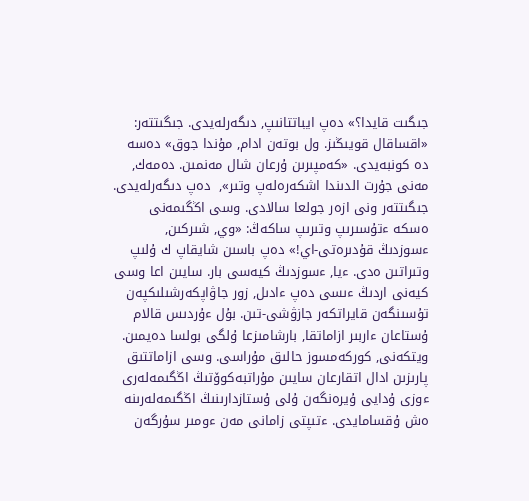جىگىت قايدا؟» دەپ ايباتتانىپ, دىگەرلەيدى. جىگىتتەر: «اقساقال قويىڭىز. ول بوتەن ادام, مۇندا جوق» دەسە دە كونبەيدى. «كەمپىرىن ۇرعان شال مەنمىن. دەمەك, مەنى جۇرت الدىندا اشكەرەلەپ وتىر»,  دەپ دىگەرلەيدى. جىگىتتەر ونى ازەر جولعا سالادى. وسى اڭگىمەنى ەسكە ءتۇسىرىپ وتىرىپ ساكەڭ: «وي, شىركىن, ءسوزدىڭ قۇدىرەتى-اي!» دەپ باسىن شايقاپ ك ۇلىپ وتىراتىن ەدى. ءيا, ءسوزدىڭ كيەسى بار. سايىن اعا وسى كيەنى اردىڭ ءىسى دەپ ءادىل, زور جاۋاپكەرشىلىكپەن تۇسىنگەن قايراتكەر جازۋشى-تىن. بۇل ءۇردىس قالام ۇستاعان ءاربىر ازاماتقا, بارشامىزعا ۇلگى بولسا دەيمىن. ويتكەنى, كوركەمسوز حالىق مۇراسى. وسى ازاماتتىق پارىزىن ادال اتقارعان سايىن مۇراتبەكوۆتىڭ اڭگىمەلەرى ءوزى ۇدايى ۇيرەنگەن ۇلى ۇستازدارىنىڭ اڭگىمەلەرىنە ەش ۇقسامايدى. ءتىپتى زامانى مەن ءومىر سۇرگەن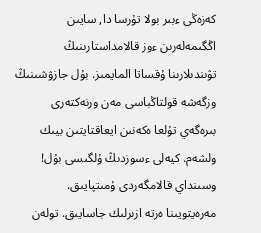كەزەڭى ءبىر بولا تۇرسا دا, سايىن اڭگىمەلەرىن ءوز قالامداستارىنىڭ تۋىندىلارىنا ۇقساتا المايمىز. بۇل جازۋشىنىڭ وزگەشە قولتاڭباسى مەن ورنەكتەرى بىرەگەي تۇلعا ەكەنىن ايعاقتايتىن بيىك ولشەم. كيەلى ءسوزدىڭ ۇلگىسى بۇل! وسىنداي قالامگەردى ۇمىتپايىق. مەرەيتويىنا ەرتە ازىرلىك جاسايىق. تولەن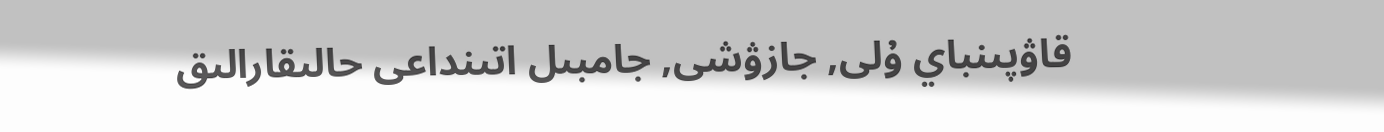قاۋپىنباي ۇلى, جازۋشى, جامبىل اتىنداعى حالىقارالىق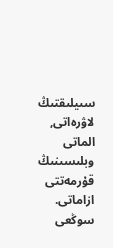سىيلىقتىڭ لاۋرەاتى, الماتى وبلىسىنىڭ قۇرمەتتى ازاماتى.
سوڭعى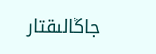جاڭالىقتار